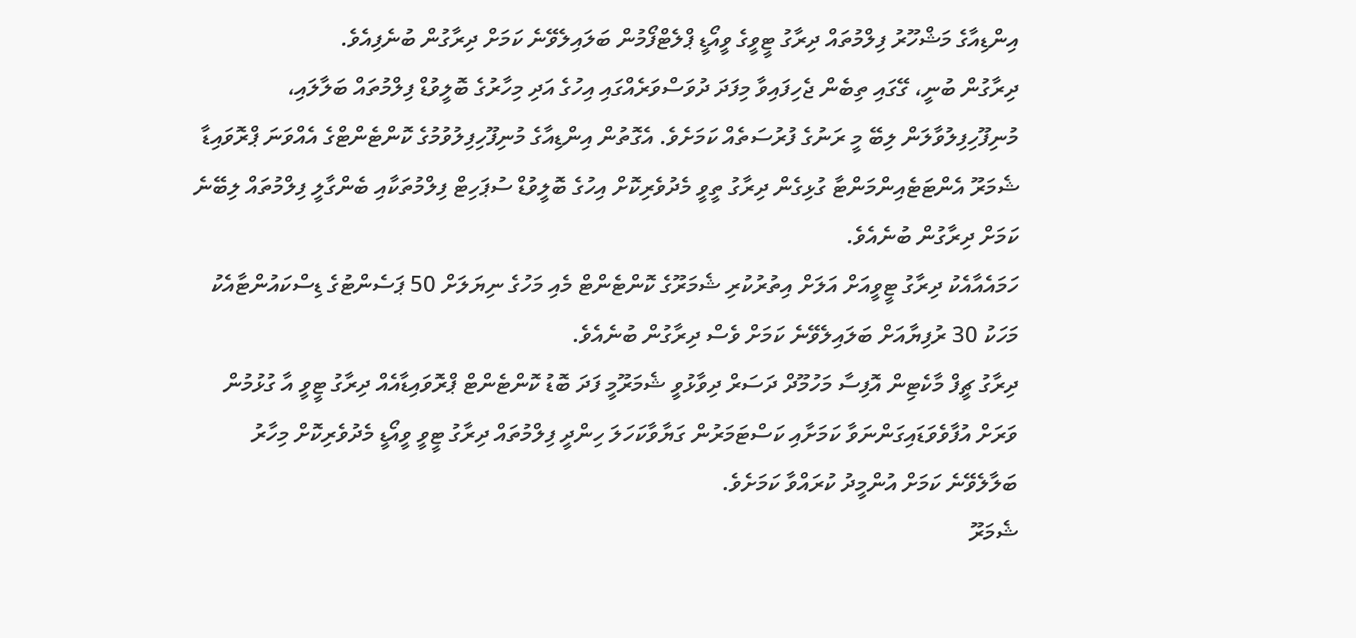އިންޑިއާގެ މަޝްހޫރު ފިލްމުތައް ދިރާގު ޓީވީގެ ވީއޯޑީ ޕްލެޓްފޯމުން ބަލައިލެވޭނެ ކަމަށް ދިރާގުން ބުނެފިއެވެ.
ދިރާގުން ބުނީ، ގޭގައި ތިބެން ޖެހިފައިވާ މިފަދަ ދުވަސްވަރެއްގައި އިހުގެ އަދި މިހާރުގެ ބޮލީވުޑް ފިލްމުތައް ބަލާލައި، މުނިފޫހިފިލުވާލަން ލިބޭ މީ ރަނުގެ ފުރުސަތެއް ކަމަށެވެ. އެގޮތުން އިންޑިއާގެ މުނިފޫހިފިލުވުމުގެ ކޮންޓެންޓްގެ އެއްވަނަ ޕްރޮވައިޑާ ޝެމަރޫ އެންޓަޓެއިންމަންޓާ ގުޅިގެން ދިރާގު ތީވީ މެދުވެރިކޮށް އިހުގެ ބޮލީވުޑް ސުޕަހިޓް ފިލްމުތަކާއި ބެންގާލީ ފިލްމުތައް ލިބޭނެ ކަމަށް ދިރާގުން ބުނެއެވެ.
ހަމައެއާއެކު ދިރާގު ޓީވީއަށް އަލަށް އިތުރުކުރި ޝެމަރޫގެ ކޮންޓެންޓް މެއި މަހުގެ ނިޔަލަށް 50 ޕަސެންޓުގެ ޑިސްކައުންޓާއެކު މަހަކު 30 ރުފިޔާއަށް ބަލައިލެވޭނެ ކަމަށް ވެސް ދިރާގުން ބުނެއެވެ.
ދިރާގު ޗީފް މާކެޓިން އޮފިސާ މަހުމޫދް ދަސަރް ދިވާޅުވީ ޝެމަރޫމީ ފަދަ ބޮޑު ކޮންޓެންޓް ޕްރޮވައިޑާއެއް ދިރާގު ޓީވީ އާ ގުޅުމުން ވަރަށް އުފާވެވަޑައިގަންނަވާ ކަމަށާއި ކަސްޓަމަރުން ގަޔާވާކަހަލަ ހިންދީ ފިލްމުތައް ދިރާގު ޓީވީ ވީއޯޑީ މެދުވެރިކޮށް މިހާރު ބަލާލެވޭނެ ކަމަށް އުންމީދު ކުރައްވާ ކަމަށެވެ.
ޝެމަރޫ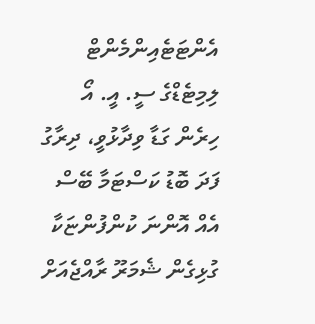އެންޓަޓެއިންމެންޓް ލިމިޓެޑްގެ ސީ. އީ. އޯ ހިރެން ގަޑާ ވިދާޅުވީ، ދިރާގު ފަދަ ބޮޑު ކަސްޓަމާ ބޭސް އެއް އޮންނަ ކުންފުންޏަކާ ގުޅިގެން ޝެމަރޫ ރާއްޖެއަށް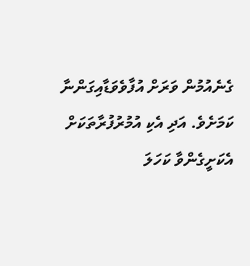ގެނެއުމުން ވަރަށް އުފާވެވަޑާއިގަންނާ ކަމަށެވެ. އަދި އެކި އުމުރުފުރާތަކަށް އެކަށީގެންވާ ކަހަލަ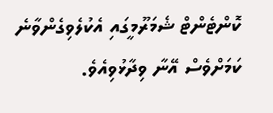ކޮންޓެންޓް ޝެމަރޫމީގައި އެކުލެވިގެންވާނެ ކަމަށްވެސް އޭނާ ވިދާޅުވިއެވެ.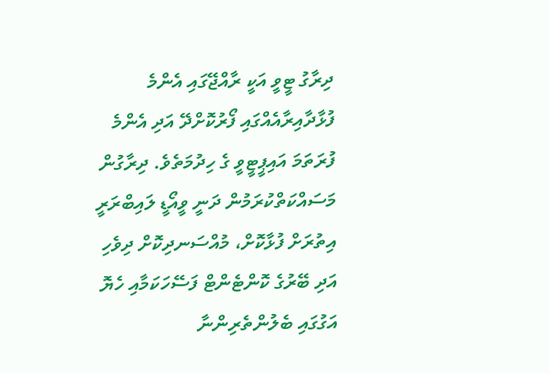ދިރާގު ޓީވީ އަކީ ރާއްޖޭގައި އެންމެ ފުޅާދާއިރާއެއްގައި ފޯރުކޮށްދޭ އަދި އެންމެ ފުރަތަމަ އައިޕީޓީވީ ގެ ހިދުމަތެވެ. ދިރާގުން މަސައްކަތްކުރަމުން ދަނީ ވީއޯޑީ ލައިބްރަރީ އިތުރަށް ފުޅާކޮށް، މުއްސަނދިކޮށް ދިވެހި އަދި ބޭރުގެ ކޮންޓެންޓް ފަސޭހަކަމާއި ހެޔޮ އަގުގައި ބެލުންތެރިންނާ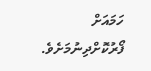ހަމައަށް ފޯރުކޮށްދިނުމަށެވެ.